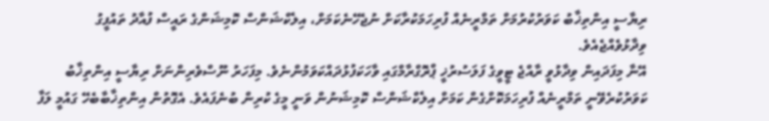ރިޔާސީ އިންތިޚާބު ކަވަރުކުރުމަށް ތަމްރީނެއް ފުރިހަމަކުރާކަށް ނުޖެހޭނެކަމަށް، އިލެކްޝަންސް ކޮމިޝަންގެ ރައީސް ފުއާދު ތައުފީގު ވިދާޅުވެއްޖެއެވެ.
އޭނާ މިފަދައިން ވިދާޅުވީ ރާއްޖެ ޓީވީގެ ފަލަސުރުޚީ ޕްރޮގްރާމްގައި ވާހަކަފުޅުދައްކަވަމުންނެވެ. މިފަހަރު ނޫސްވެރިންނަށް ރިޔާސީ އިންތިޚާބު ކަވަރުކުރެވޭނީ ތަމްރީނެއް ފުރިހަމަކޮށްގެން ކަމަށް އިލެކްޝަންސް ކޮމިޝަނުން ވަނީ މީގެ ކުރިން ބުނެފައެވެ. އެގޮތުން އިންތިޚާބާބެހޭ ގައުމީ ލަފާ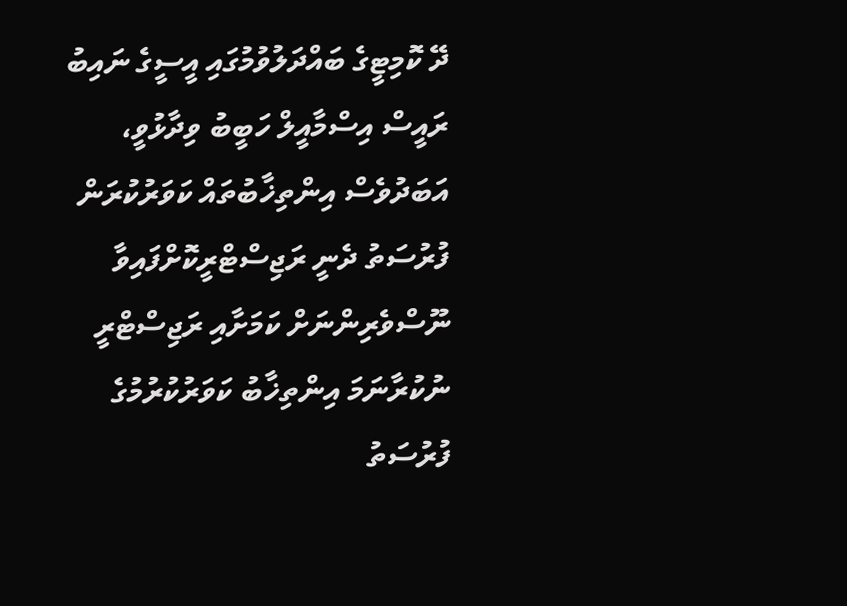ދޭ ކޮމިޓީގެ ބައްދަލުވުމުގައި އީސީގެ ނައިބު ރައީސް އިސްމާއީލް ހަބީބު ވިދާޅުވީ، އަބަދުވެސް އިންތިޚާބުތައް ކަވަރުކުރަން ފުރުސަތު ދެނީ ރަޖިސްޓްރީކޮށްފައިވާ ނޫސްވެރިންނަށް ކަމަށާއި ރަޖިސްޓްރީ ނުކުރާނަމަ އިންތިޚާބު ކަވަރުކުރުމުގެ ފުރުސަތު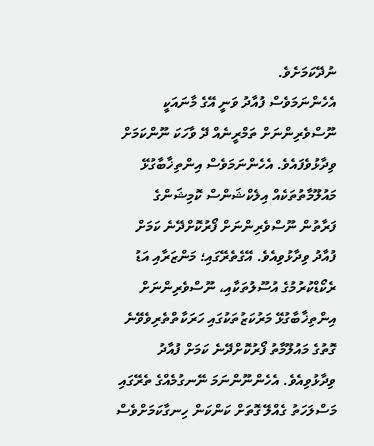ނުދޭކަމަށެވެ.
އެހެންނަމަވެސް ފުއާދު ވަނީ އޭގެ މާނައަކީ ނޫސްވެރިންނަށް ތަމްރީނެއް ދޭ ވާހަކަ ނޫންކަމަށް ވިދާޅުވެފައެވެ. އެހެންނަމަވެސް އިންތިޚާބާގުޅޭ މައުލޫމާތުތަކެއް އިލެކްޝަންސް ކޮމިޝަންގެ ފަރާތުން ނޫސްވެރިންނަށް ފޯރުކޮށްދޭނެ ކަމަށް ފުއާދު ވިދާޅުވިއެވެ. އޭގެތެރޭގައި؛ މަންޒަރާއި އަޑު ރެކޯޑްކުރުމުގެ އުސޫލުތަކާއި، ނޫސްވެރިންނަށް އިންތިޚާބާގުޅޭ މަރުކަޒުތަކުގައި ހަރަކާތްތެރިވެވޭނެ ގޮތުގެ މައުލޫމާތު ފޯރުކޮށްދޭނެ ކަމަށް ފުއާދު ވިދާޅުވިއެވެ. އެހެންނޫންނަމަ ނޭނގުމެއްގެ ތެރޭގައި މަސްލަހަތު ގެއްލޭ ގޮތަށް ކަންކަން ހިނގާކަމަށްވެސް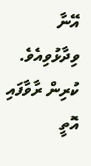އޭނާ ވިދާޅުވިއެވެ.
ކުރިން ރާވާފައި އޮތީ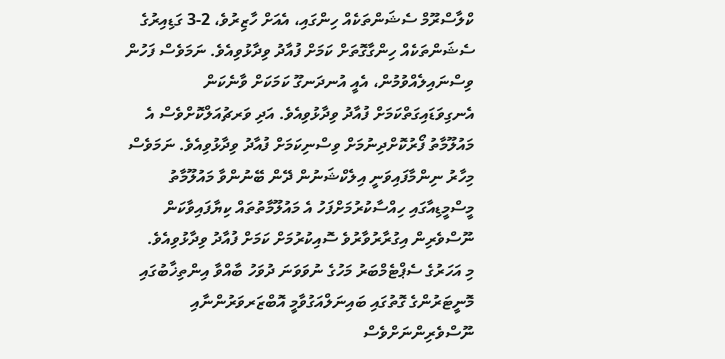ކްލާސްރޫމް ސެޝަންތަކެއް ހިންގައި، އެއަށް ހާޒިރުވެ، 2-3 ގަޑިއިރުގެ ސެޝަންތަކެއް ހިންގާގޮތަށް ކަމަށް ފުއާދު ވިދާޅުވިއެވެ. ނަމަވެސް ފަހުން ވިސްނައިލެއްވުމުން، އެއީ އުނދަނގޫ ކަމަކަށް ވާނެކަން އެނގިވަޑައިގަތްކަމަށް ފުއާދު ވިދާޅުވިއެވެ. އަދި ވަރޗުއަލްކޮށްވެސް އެ މައުލޫމާތު ފޯރުކޮށްދިނުމަށް ވިސްނިކަމަށް ފުއާދު ވިދާޅުވިއެވެ. ނަމަވެސް މިހާރު ނިންމާފައިވަނީ އިލެކްޝަނުން ދޭން ބޭނުންވާ މައުލޫމާތު މީސްމީޑިއާގައި ހިއްސާކުރުމަށްފަހު އެ މައުލޫމާތުތައް ކިޔާފައިވާކަން ނޫސްވެރިން އިގުރާރުވާރުވެ ސޮއިކުރުމަށް ކަމަށް ފުއާދު ވިދާޅުވިއެވެ.
މި އަހަރުގެ ސެޕްޓެމްބަރު މަހުގެ ނުވަވަނަ ދުވަހު ބާއްވާ އިންތިޚާބުގައި މޮނީޓަރުންގެ ގޮތުގައި ބައިނަލްއަގުވާމީ އޮބްޒަރވަރުންނާއި ނޫސްވެރިންނަށްވެސް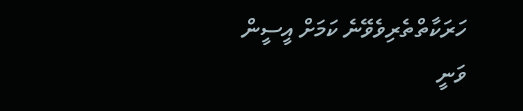ހަރަކާތްތެރިވެވޭނެ ކަމަށް އީސީން ވަނީ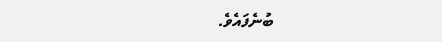ބުނެފައެވެ.